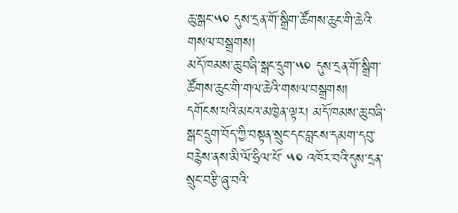ཆུ་སྒང་༥༠ དུས་དྲན་གོ་སྒྲིག་ཚོགས་ཆུང་གི་ཆེའི་གསལ་བསྒྲགས།
མདོ་ཁམས་ཆུ་བཞི་སྒང་དྲུག་༥༠ དུས་དྲན་གོ་སྒྲིག་ཚོགས་ཆུང་གི་གལ་ཆེའི་གསལ་བསྒྲགས།
དགོངས་པའི་མངའ་མཁྱེན་ལྟར། མདོ་ཁམས་ཆུ་བཞི་སྒང་དྲུག་བོད་ཀྱི་བསྟན་སྲུང་དང་བླངས་དམག་དབུ་བརྙེས་ནས་མི་ལོ་ཧྲིལ་པོ་ ༥༠ འཁོར་བའི་དུས་དྲན་སྲུང་བརྩི་ཞུ་བའི་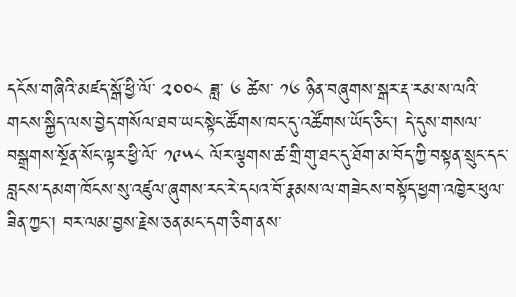དངོས་གཞིའི་མཛད་སྒོ་ཕྱི་ལོ་ ༢༠༠༨ ཟླ་ ༦ ཚེས་ ༡༦ ཉིན་བཞུགས་སྒར་རྡ་རམ་ས་ལའི་གངས་སྐྱིད་ལས་བྱེད་གསོལ་ཐབ་ཡང་སྟེང་ཚོགས་ཁང་དུ་འཚོགས་ཡོད་ཅིང་། དེ་དུས་གསལ་བསྒྲགས་སྔོན་སོང་ལྟར་ཕྱི་ལོ་ ༡༩༥༨ ལོར་ལྕགས་ཚ་གྲི་གུ་ཐང་དུ་ཐོག་མ་བོད་ཀྱི་བསྟན་སྲུང་དང་བླངས་དམག་ཁོངས་སུ་འཛུལ་ཞུགས་རང་རེ་དཔའ་བོ་རྣམས་ལ་གཟེངས་བསྟོད་ཕྱག་འཁྱེར་ཕུལ་ཟིན་ཀྱང་། བར་ལམ་བྱས་རྗེས་ཅན་མང་དག་ཅིག་ནས་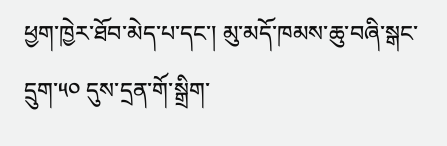ཕྱག་ཁྱེར་ཐོབ་མེད་པ་དང་། མུ་མདོ་ཁམས་ཆུ་བཞི་སྒང་དྲུག་༥༠ དུས་དྲན་གོ་སྒྲིག་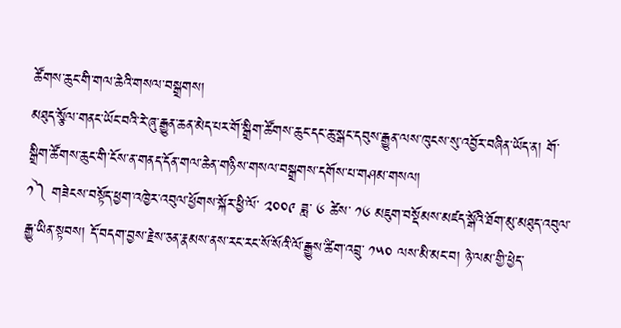ཚོགས་ཆུང་གི་གལ་ཆེའི་གསལ་བསྒྲགས།
མཐུད་སྩོལ་གནང་ཡོང་བའི་རེ་ཞུ་རྒྱུན་ཆན་མེད་པར་གོ་སྒྲིག་ཚོགས་ཆུང་དང་ཆུ་སྒང་དབུས་རྒྱུན་ལས་ཁུངས་སུ་འབྱོར་བཞིན་ཡོད་ན། གོ་སྒྲིག་ཚོགས་ཆུང་གི་ངོས་ན་གནད་དོན་གལ་ཆེན་གཉིས་གསལ་བསྒྲགས་དགོས་པ་གཤམ་གསལ།
༡༽ གཟེངས་བསྟོད་ཕྱག་འཁྱེར་འབུལ་ཕྱོགས་སྐོར་ཕྱི་ལོ་ ༢༠༠༩ ཟླ་ ༦ ཚེས་ ༡༦ མཇུག་བསྡོམས་མཛད་སྒོའི་ཐོག་མུ་མཐུད་འབུལ་རྒྱུ་ཡིན་སྟབས། དོ་བདག་བྱས་རྗེས་ཅན་རྣམས་ནས་རང་རང་སོ་སོའི་ལོ་རྒྱུས་ཚིག་འབྲུ་ ༡༥༠ ལས་མི་མང་བ། ཉེ་ལམ་གྱི་ཕྱེད་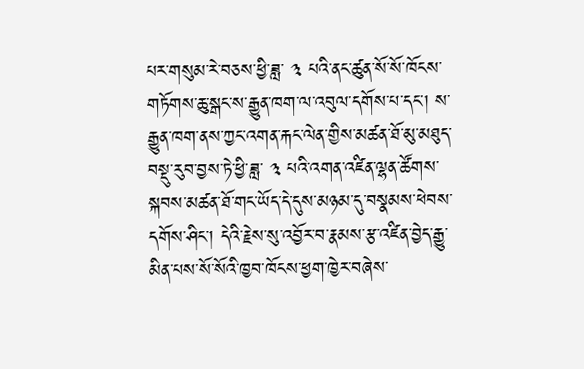པར་གསུམ་རེ་བཅས་ཕྱི་ཟླ་ ༣ པའི་ནང་ཚུན་སོ་སོ་ཁོངས་གཏོགས་ཆུ་སྒང་ས་རྒྱུན་ཁག་ལ་འབུལ་དགོས་པ་དང་། ས་རྒྱུན་ཁག་ནས་ཀྱང་འགན་རྐང་ལེན་གྱིས་མཚན་ཐོ་མུ་མཐུད་བསྡུ་རུབ་བྱས་ཏེ་ཕྱི་ཟླ་ ༣ པའི་འགན་འཛིན་ལྷན་ཚོགས་སྐབས་མཚན་ཐོ་གང་ཡོད་དེ་དུས་མཉམ་དུ་བསྣམས་ཕེབས་དགོས་ཤིང་། དེའི་རྗེས་སུ་འབྱོར་བ་རྣམས་རྩ་འཛིན་བྱེད་རྒྱུ་མིན་པས་སོ་སོའི་ཁྱབ་ཁོངས་ཕྱག་ཁྱེར་བཞེས་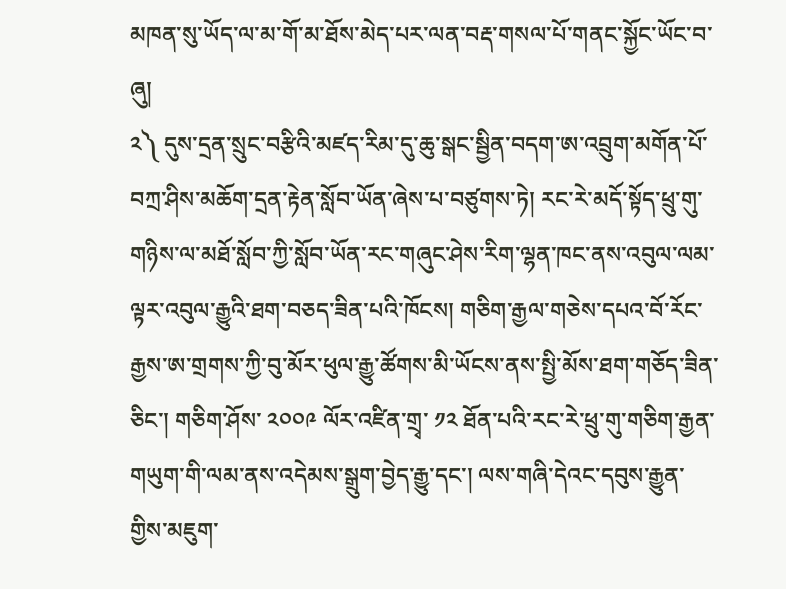མཁན་སུ་ཡོད་ལ་མ་གོ་མ་ཐོས་མེད་པར་ལན་བརྡ་གསལ་པོ་གནང་སྐྱོང་ཡོང་བ་ཞུ།
༢༽ དུས་དྲན་སྲུང་བརྩིའི་མཛད་རིམ་དུ་ཆུ་སྒང་སྦྱིན་བདག་ཨ་འབྲུག་མགོན་པོ་བཀྲ་ཤིས་མཆོག་དྲན་རྟེན་སློབ་ཡོན་ཞེས་པ་བཙུགས་ཏེ། རང་རེ་མདོ་སྟོད་ཕྲུ་གུ་གཉིས་ལ་མཐོ་སློབ་ཀྱི་སློབ་ཡོན་རང་གཞུང་ཤེས་རིག་ལྷན་ཁང་ནས་འབུལ་ལམ་ལྟར་འབུལ་རྒྱུའི་ཐག་བཅད་ཟིན་པའི་ཁོངས། གཅིག་རྒྱལ་གཅེས་དཔའ་བོ་རོང་རྒྱས་ཨ་གྲགས་ཀྱི་བུ་མོར་ཕུལ་རྒྱུ་ཚོགས་མི་ཡོངས་ནས་སྤྱི་མོས་ཐག་གཅོད་ཟིན་ཅིང་། གཅིག་ཤོས་ ༢༠༠༩ ལོར་འཛིན་གྲྭ་ ༡༢ ཐོན་པའི་རང་རེ་ཕྲུ་གུ་གཅིག་རྒྱན་གཡུག་གི་ལམ་ནས་འདེམས་སྒྲུག་བྱེད་རྒྱུ་དང་། ལས་གཞི་དེའང་དབུས་རྒྱུན་གྱིས་མཇུག་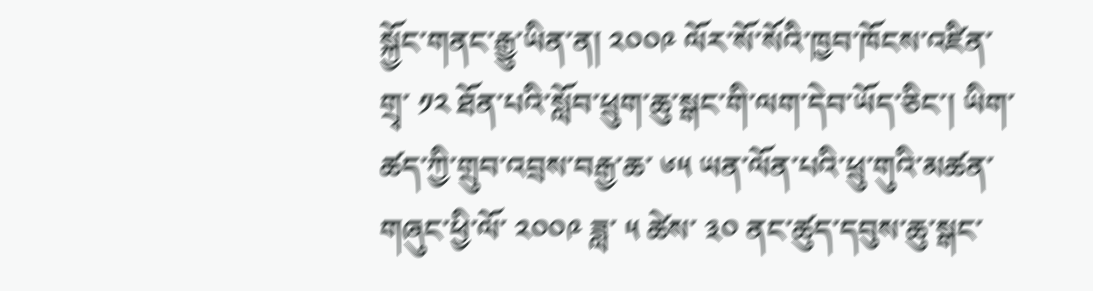སྐྱོང་གནང་རྒྱུ་ཡིན་ན། ༢༠༠༩ ལོར་སོ་སོའི་ཁྱབ་ཁོངས་འཛིན་གྲྭ་ ༡༢ ཐོན་པའི་སློབ་ཕྲུག་ཆུ་སྒང་གི་ལག་དེབ་ཡོད་ཅིང་། ཡིག་ཚད་ཀྱི་གྲུབ་འབྲས་བརྒྱ་ཆ་ ༦༥ ཡན་ལོན་པའི་ཕྲུ་གུའི་མཚན་གཞུང་ཕྱི་ལོ་ ༢༠༠༩ ཟླ་ ༥ ཚེས་ ༣༠ ནང་ཚུད་དབུས་ཆུ་སྒང་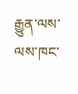རྒྱུན་ལས་ལས་ཁང་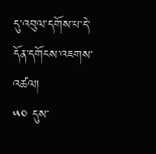དུ་འབུལ་དགོས་པ་དེ་དོན་དགོངས་འཇགས་འཚལ།
༥༠ དུས་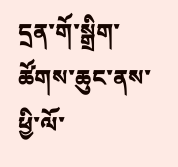དྲན་གོ་སྒྲིག་ཚོགས་ཆུང་ནས་ཕྱི་ལོ་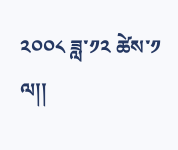༢༠༠༨ ཟླ་༡༢ ཚེས་༡ ལ།།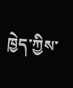ཁྱེད་ཀྱིས་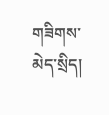གཟིགས་མེད་སྲིད།